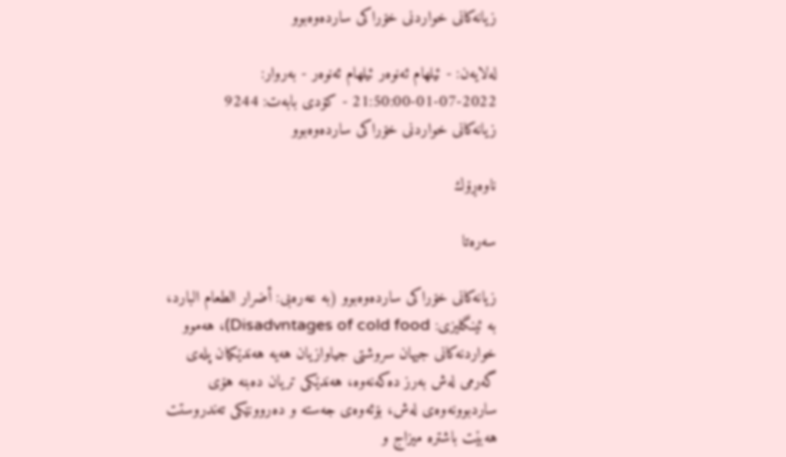زیانەکانی خواردنی خۆراکی ساردەوەبوو

له‌لایه‌ن: - ئیلهام ئەنوەر ئیلهام ئەنوەر - به‌روار: 2022-07-01-21:50:00 - کۆدی بابەت: 9244
زیانەکانی خواردنی خۆراکی ساردەوەبوو

ناوه‌ڕۆك

سەرەتا

زیانەکانی خۆراکی ساردەوەبوو (به عه‌ره‌بی: أضرار الطعام البارد، به ئینگلیزی: Disadvntages of cold food)، هەموو خواردنەکانی جیهان سروشتی جیاوازیان هەیە هەندێکیان پلەی گەرمی لەش بەرز دەکەنەوە، هەندێکی تریان دەبنە هۆی ساردبوونەوەی لەش، بۆئەوەی جەستە و دەروونێکی تەندروستت هەبێت باشترە میزاج و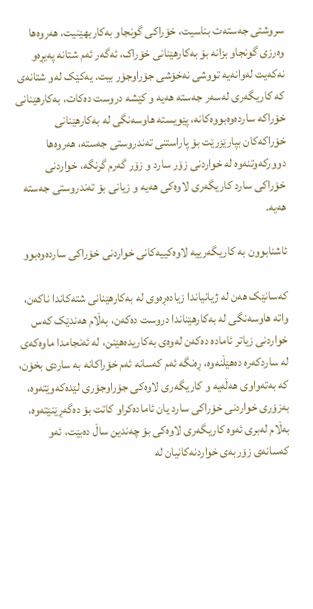سروشتی جەستەت بناسیت، خۆراکی گونجاو بەکاربهێنیت، هەروەها وەرزی گونجاو بزانە بۆ بەکارهێنانی خۆراک، ئەگەر ئەم شتانە پەیڕەو نەکەیت لەوانەیە تووشی نەخۆشی جۆراوجۆر بیت. یەکێک لەو شتانەی کە کاریگەری لەسەر جەستە هەیە و کێشە دروست دەکات، بەکارهێنانی خۆراکە ساردەوەبووەکانە، پێویستە هاوسەنگی لە بەکارهێنانی خۆراکەکان بپارێزرێت بۆ پاراستنی تەندروستی جەستە، هەروەها دوورکەوتنەوە لە خواردنی زۆر سارد و زۆر گەرم گرنگە، خواردنی خۆراکی سارد کاریگەری لاوەکی هەیە و زیانی بۆ تەندروستی جەستە هەیە.

ئاشنابوون بە کاریگەرییە لاوەکییەکانی خواردنی خۆراکی ساردەوەبوو

کەسانێک هەن لە ژیانیاندا زیادەڕەوی لە بەکارهێنانی شتەکاندا ناکەن، واتە هاوسەنگی لە بەکارهێناندا دروست دەکەن، بەڵام هەندێک کەس خواردنی زیاتر ئامادە دەکەن لەوەی بەکاریدەهێنن، لە ئەنجامدا ماوەکەی لە ساردکەرە دەهێڵنەوە، ڕەنگە ئەم کەسانە ئەم خۆراکانە بە ساردی بخۆن، کە بەتەواوی هەڵەیە و کاریگەری لاوەکی جۆراوجۆری لێدەکەوێتەوە، بەزۆری خواردنی خۆراکی سارد یان ئامادەکراو کاتت بۆ دەگەڕێنێتەوە، بەڵام لەبری ئەوە کاریگەری لاوەکی بۆ چەندین ساڵ دەبێت، ئەو کەسانەی زۆربەی خواردنەکانیان لە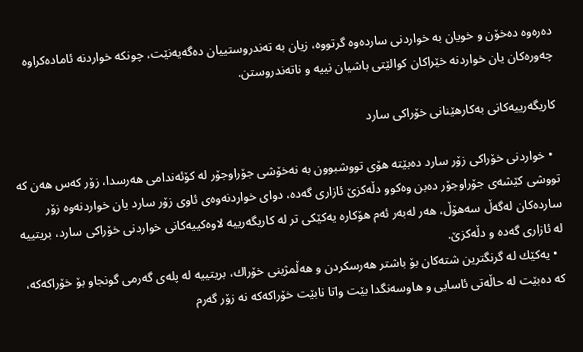دەرەوە دەخۆن و خویان بە خواردنی ساردەوە گرتووە، زیان بە تەندروستییان دەگەیەنێت، چونکە خواردنە ئامادەکراوە چەورەکان یان خواردنە خێراکان کوالێتی باشیان نییە و ناتەندروستن.

کاریگەرییەکانی بەکارهێنانی خۆراکی سارد

  • خواردنی خۆراكی زۆر سارد ده‌بێته‌ هۆی تووشبوون به‌ نه‌خۆشی جۆراوجۆر له‌ كۆئه‌ندامی ‌‌هەرسدا، زۆر کەس هەن کە تووشی کێشەی جۆراوجۆر دەبن وەکوو دڵەکزێ ئازاری گەدە، دوای خواردنەوەی ئاوی زۆر سارد یان خواردنەوە زۆر ساردەکان لەگەڵ سەهۆڵ، هەر لەبەر ئەم هۆکارە یەکێکی تر لە کاریگەرییە لاوەکییەکانی خواردنی خۆراکی سارد، بریتییە لە ئازاری گەدە و دڵەکزێ.
  • یەكێك لە گرنگترین شتەكان بۆ باشتر هەرسكردن و هەڵمژینی خۆراك، بریتییە لە پلەی گەرمی گونجاو بۆ خۆراكەكە، كە دەبێت لە حاڵەتی ئاسایی و هاوسەنگدا بێت واتا نابێت خۆراكەكە نە زۆر گەرم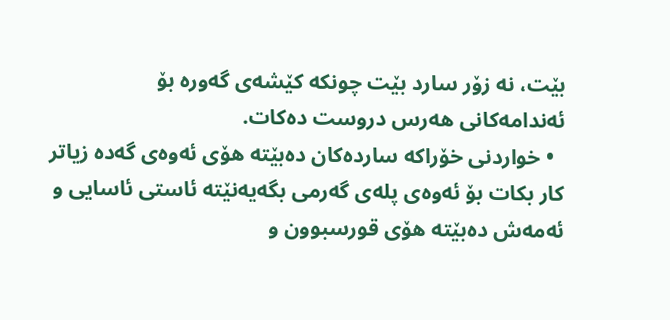بێت، نە زۆر سارد بێت چونكە كێشەی گەورە بۆ ئەندامەکانی هەرس دروست دەکات.
  • خواردنی خۆراکە ساردەکان دەبێتە هۆی ئەوەی گەدە زیاتر کار بکات بۆ ئەوەی پلەی گەرمی بگەیەنێتە ئاستی ئاسایی و ئەمەش دەبێتە هۆی قورسبوون و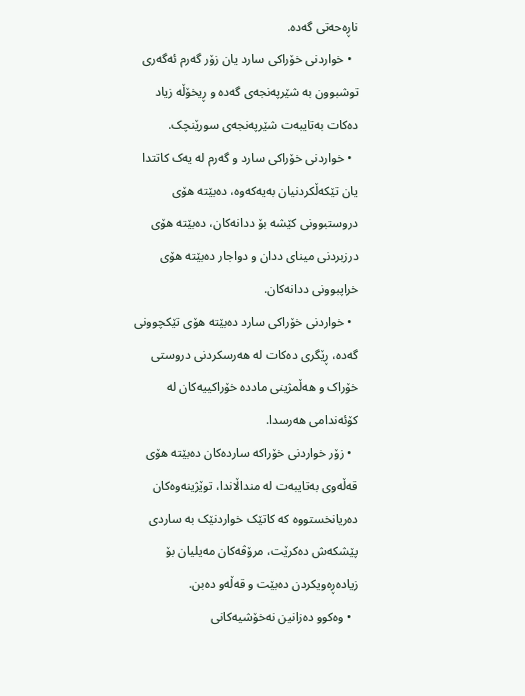ناڕەحەتی گەدە.
  • خواردنی خۆراکی سارد یان زۆر گەرم ئەگەری توشبوون بە شێرپەنجەی گەدە و ڕیخۆڵە زیاد دەکات بەتایبەت شێرپەنجەی سورێنچک.
  • خواردنی خۆراكی سارد و گەرم لە یەک کاتتدا یان تێكەڵكردنیان بەیەكەوە، دەبێتە هۆی دروستبوونی كێشە بۆ ددانەكان، دەبێتە هۆی درزبردنی مینای ددان و دواجار دەبێتە هۆی خراپبوونی ددانەكان.
  • خواردنی خۆراکی سارد دەبێتە هۆی تێکچوونی گەدە، ڕێگری دەکات لە هەرسکردنی دروستی خۆراک و هەڵمژینی ماددە خۆراکییەکان لە کۆئەندامی هەرسدا.
  • زۆر خواردنی خۆراکە ساردەکان دەبێتە هۆی قەڵەوی بەتایبەت لە منداڵاندا، توێژینەوەکان دەریانخستووە کە کاتێک خواردنێک بە ساردی پێشکەش دەکرێت، مرۆڤەکان مەیلیان بۆ زیادەڕەویکردن دەبێت و قەڵەو دەبن.
  • وەکوو دەزانین نەخۆشیەکانی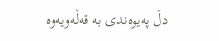دڵ پەیوەندی بە قەڵەویەوە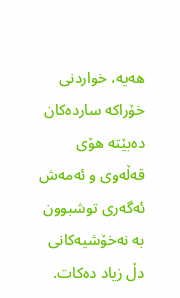هەیە، خواردنی خۆراکە ساردەکان دەبێتە هۆی قەڵەوی و ئەمەش ئەگەری توشبوون بە نەخۆشیەکانی دڵ زیاد دەکات.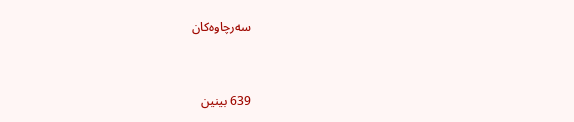سەرچاوەکان



639 بینین